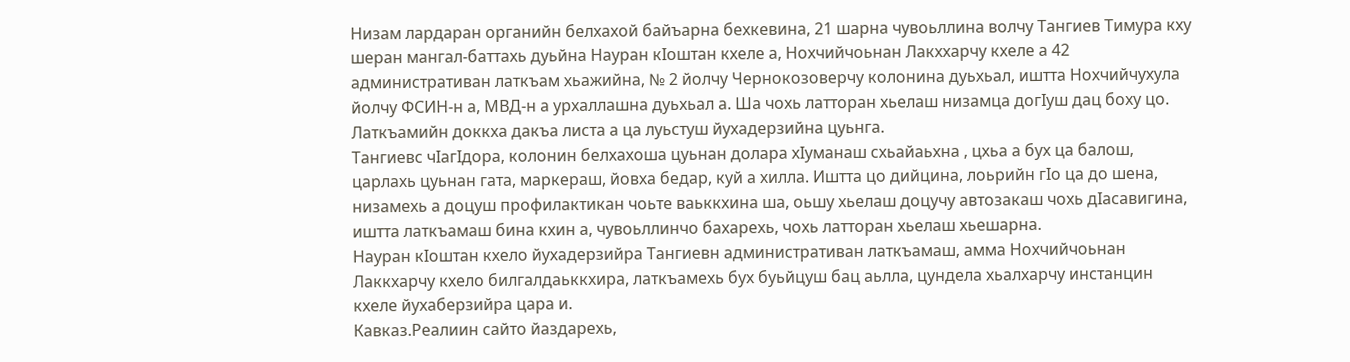Низам лардаран органийн белхахой байъарна бехкевина, 21 шарна чувоьллина волчу Тангиев Тимура кху шеран мангал-баттахь дуьйна Науран кIоштан кхеле а, Нохчийчоьнан Лакххарчу кхеле а 42 административан латкъам хьажийна, № 2 йолчу Чернокозоверчу колонина дуьхьал, иштта Нохчийчухула йолчу ФСИН-н а, МВД-н а урхаллашна дуьхьал а. Ша чохь латторан хьелаш низамца догIуш дац боху цо. Латкъамийн доккха дакъа листа а ца луьстуш йухадерзийна цуьнга.
Тангиевс чIагIдора, колонин белхахоша цуьнан долара хIуманаш схьайаьхна , цхьа а бух ца балош, царлахь цуьнан гата, маркераш, йовха бедар, куй а хилла. Иштта цо дийцина, лоьрийн гIо ца до шена, низамехь а доцуш профилактикан чоьте ваьккхина ша, оьшу хьелаш доцучу автозакаш чохь дIасавигина, иштта латкъамаш бина кхин а, чувоьллинчо бахарехь, чохь латторан хьелаш хьешарна.
Науран кIоштан кхело йухадерзийра Тангиевн административан латкъамаш, амма Нохчийчоьнан Лаккхарчу кхело билгалдаьккхира, латкъамехь бух буьйцуш бац аьлла, цундела хьалхарчу инстанцин кхеле йухаберзийра цара и.
Кавказ.Реалиин сайто йаздарехь,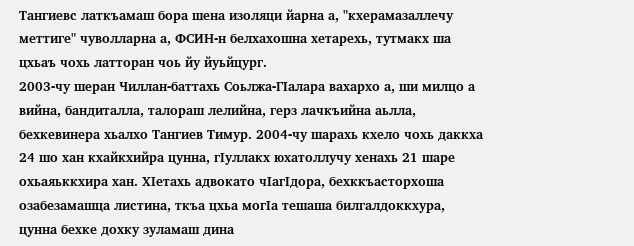Тангиевс латкъамаш бора шена изоляци йарна а, "кхерамазаллечу меттиге" чуволларна а, ФСИН-н белхахошна хетарехь, тутмакх ша цхьаъ чохь латторан чоь йу йуьйцург.
2003-чу шеран Чиллан-баттахь Соьлжа-ГIалара вахархо а, ши милцо а вийна, бандиталла, талораш лелийна, герз лачкъийна аьлла, бехкевинера хьалхо Тангиев Тимур. 2004-чу шарахь кхело чохь даккха 24 шо хан кхайкхийра цунна, гIуллакх юхатоллучу хенахь 21 шаре охьаяьккхира хан. ХIетахь адвокато чIагIдора, бехккъасторхоша озабезамашца листина, ткъа цхьа могIа тешаша билгалдоккхура, цунна бехке дохку зуламаш дина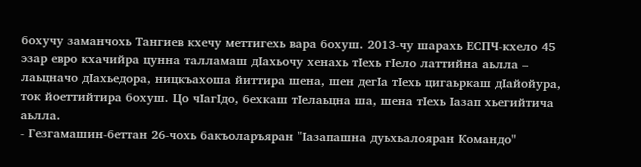бохучу заманчохь Тангиев кхечу меттигехь вара бохуш. 2013-чу шарахь ЕСПЧ-кхело 45 эзар евро кхачийра цунна талламаш дIахьочу хенахь тIехь гIело латтийна аьлла – лаьцначо дIахьедора, ницкъахоша йиттира шена, шен дегIа тIехь цигаьркаш дIайойура, ток йоеттийтира бохуш. Цо чIагIдо, бехкаш тIелаьцна ша, шена тIехь Iазап хьегийтича аьлла.
- Гезгамашин-беттан 26-чохь бакъоларъяран "Iазапашна дуьхьалояран Командо"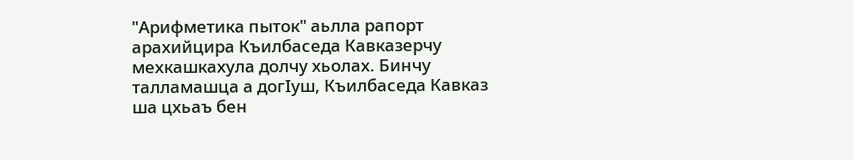"Арифметика пыток" аьлла рапорт арахийцира Къилбаседа Кавказерчу мехкашкахула долчу хьолах. Бинчу талламашца а догIуш, Къилбаседа Кавказ ша цхьаъ бен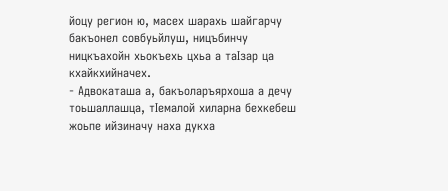йоцу регион ю, масех шарахь шайгарчу бакъонел совбуьйлуш, ницъбинчу ницкъахойн хьокъехь цхьа а таIзар ца кхайкхийначех.
- Адвокаташа а, бакъоларъярхоша а дечу тоьшаллашца, тIемалой хиларна бехкебеш жоьпе ийзиначу наха дукха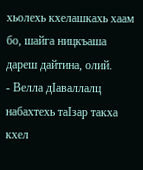хьолехь кхелашкахь хаам бо, шайга ницкъаша дареш дайтина, олий.
- Велла дIаваллалц набахтехь таIзар такха кхел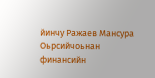йинчу Ражаев Мансура Оьрсийчоьнан финансийн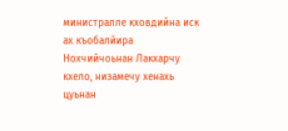министралле кховдийна иск ах къобалйира Нохчийчоьнан Лакхарчу кхело, низамечу хенахь цуьнан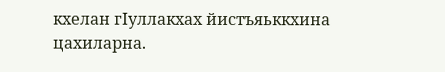кхелан гIуллакхах йистъяьккхина цахиларна.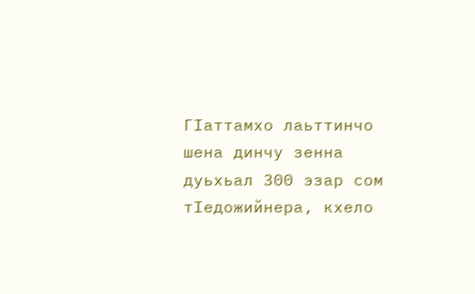ГIаттамхо лаьттинчо шена динчу зенна дуьхьал 300 эзар сом тIедожийнера, кхело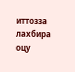иттозза лахбира оцу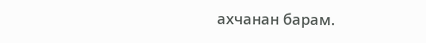ахчанан барам.